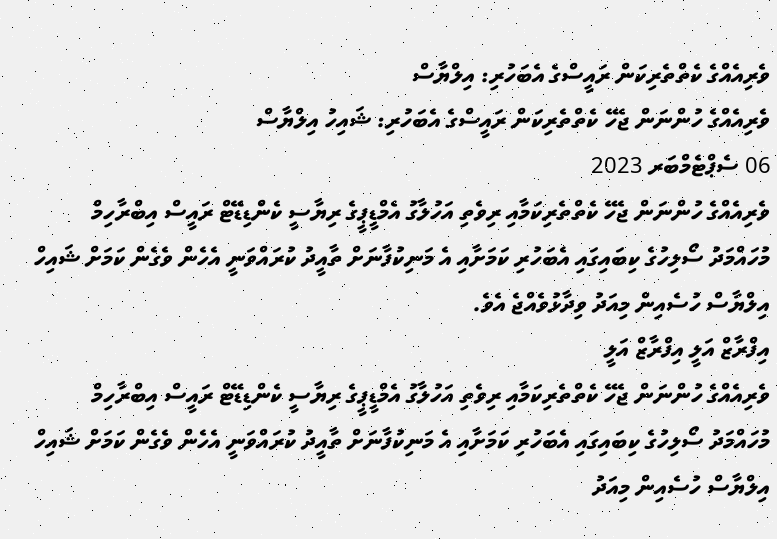ވެރިއެއްގެ ކެތްތެރިކަން ރައީސްގެ އެބަހުރި: އިލްޔާސް
ވެރިއެއްގެ ހުންނަން ޖެހޭ ކެތްތެރިކަން ރައީސްގެ އެބަހުރި: ޝައިހު އިލްޔާސް
06 ސެޕްޓެމްބަރ 2023
ވެރިއެއްގެ ހުންނަން ޖެހޭ ކެތްތެރިކަމާއި ރިވެތި އަހުލާގު އެމްޑީޕީގެ ރިޔާސީ ކެންޑިޑޭޓް ރައީސް އިބްރާހިމް މުހައްމަދު ސޯލިހުގެ ކިބައިގައި އެބަހުރި ކަމަށާއި އެ މަނިކުފާނަށް ތާއީދު ކުރައްވަނީ އެހެން ވެގެން ކަމަށް ޝައިހް އިލްޔާސް ހުސެއިން މިއަދު ވިދާޅުވެއްޖެ އެވެ.
އިފްރާޒް އަލީ އިފްރާޒް އަލީ
ވެރިއެއްގެ ހުންނަން ޖެހޭ ކެތްތެރިކަމާއި ރިވެތި އަހުލާގު އެމްޑީޕީގެ ރިޔާސީ ކެންޑިޑޭޓް ރައީސް އިބްރާހިމް މުހައްމަދު ސޯލިހުގެ ކިބައިގައި އެބަހުރި ކަމަށާއި އެ މަނިކުފާނަށް ތާއީދު ކުރައްވަނީ އެހެން ވެގެން ކަމަށް ޝައިހް އިލްޔާސް ހުސެއިން މިއަދު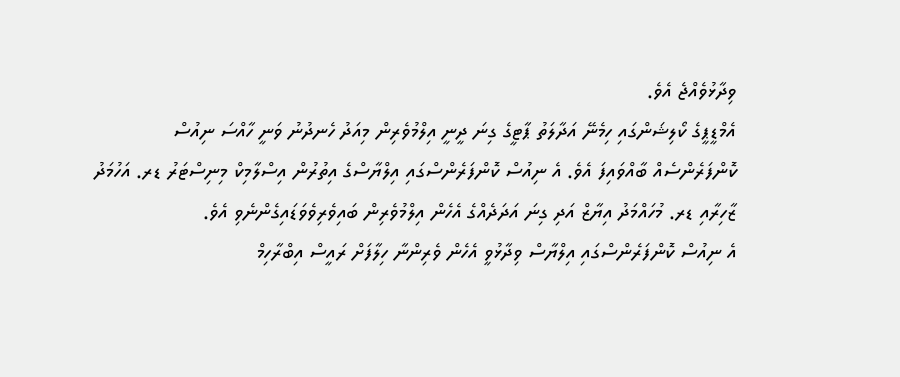ވިދާޅުވެއްޖެ އެވެ.
އެމްޑީޕީގެ ކޯލިޝަންގައި ހިމެނޭ އަދާލަތު ޕާޓީގެ ގިނަ ދީނީ އިލްމުވެރިން މިއަދު ހެނދުނު ވަނީ ހާއްސަ ނިއުސް ކޮންފަރެންސެއް ބާއްވައިފަ އެވެ. އެ ނިއުސް ކޮންފަރެންސްގައި އިލްޔާސްގެ އިތުރުން އިސްލާމިކް މިނިސްޓަރު ޑރ. އަހުމަދު ޒާހިރާއި ޑރ. މުހައްމަދު އިޔާޒް އަދި ގިނަ އަދަދެއްގެ އެހެން އިލްމުވެރިން ބައިވެރިވެވަޑައިގެންނެވި އެވެ.
އެ ނިއުސް ކޮންފަރެންސްގައި އިލްޔާސް ވިދާޅުވީ އެހެން ވެރިންނާ ހިލާފަށް ރައީސް އިބްރާހިމް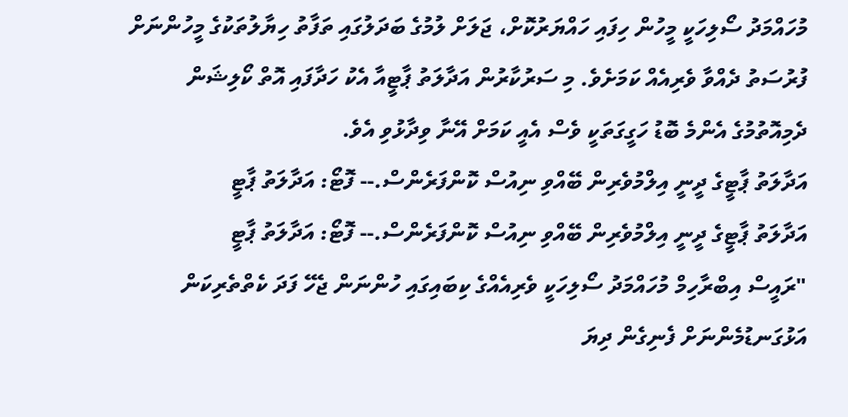މުހައްމަދު ސޯލިހަކީ މީހުން ހިފައި ހައްޔަރުކޮށް، ޖަލަށް ލުމުގެ ބަދަލުގައި ތަފާތު ހިޔާލުތަކުގެ މީހުންނަށް ފުރުސަތު ދެއްވާ ވެރިއެއް ކަމަށެވެ. މި ސަރުކާރުން އަދާލަތު ޕާޓީއާ އެކު ހަދާފައި އޮތް ކޯލިޝަން ދެމިއޮތުމުގެ އެންމެ ބޮޑު ހަގީގަތަކީ ވެސް އެއީ ކަމަށް އޭނާ ވިދާޅުވި އެވެ.
އަދާލަތު ޕާޓީގެ ދީނީ އިލްމުވެރިން ބޭއްވި ނިއުސް ކޮންފަރެންސް.-- ފޮޓޯ: އަދާލަތު ޕާޓީ
އަދާލަތު ޕާޓީގެ ދީނީ އިލްމުވެރިން ބޭއްވި ނިއުސް ކޮންފަރެންސް.-- ފޮޓޯ: އަދާލަތު ޕާޓީ
"ރައީސް އިބްރާހިމް މުހައްމަދު ސޯލިހަކީ ވެރިއެއްގެ ކިބައިގައި ހުންނަން ޖެހޭ ފަދަ ކެތްތެރިކަން އަޅުގަނޑުމެންނަށް ފެނިގެން ދިޔަ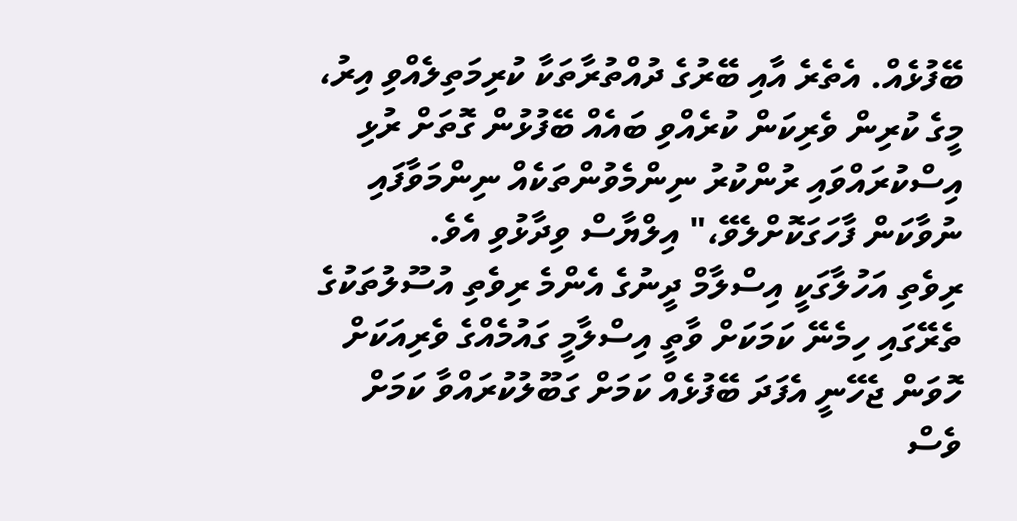ބޭފުޅެއް. އެތެރެ އާއި ބޭރުގެ ދުއްތުރާތަކާ ކުރިމަތިލެއްވި އިރު، މީގެ ކުރިން ވެރިކަން ކުރެއްވި ބައެއް ބޭފުޅުން ގޮތަށް ރުޅި އިސްކުރައްވައި ރުންކުރު ނިންމެވުންތަކެއް ނިންމަވާފައި ނުވާކަން ފާހަގަކޮށްލެވޭ،" އިލްޔާސް ވިދާޅުވި އެވެ.
ރިވެތި އަހުލާގަކީ އިސްލާމް ދީނުގެ އެންމެ ރިވެތި އުސޫލުތަކުގެ ތެރޭގައި ހިމެނޭ ކަމަކަށް ވާތީ އިސްލާމީ ގައުމެއްގެ ވެރިއަކަށް ހޮވަން ޖެހޭނީ އެފަދަ ބޭފުޅެއް ކަމަށް ގަބޫލުކުރައްވާ ކަމަށް ވެސް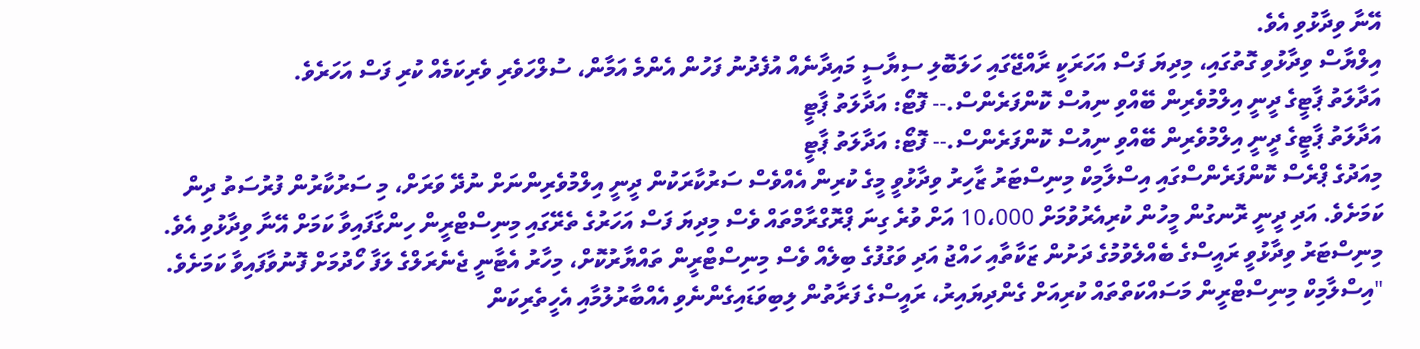އޭނާ ވިދާޅުވި އެވެ.
އިލްޔާސް ވިދާޅުވި ގޮތުގައި، މިދިޔަ ފަސް އަހަރަކީ ރާއްޖޭގައި ހަލަބޮލި ސިޔާސީ މައިދާނެއް އުފެދުނު ފަހުން އެންމެ އަމާން، ސުލްހަވެރި ވެރިކަމެއް ކުރި ފަސް އަހަރެވެ.
އަދާލަތު ޕާޓީގެ ދީނީ އިލްމުވެރިން ބޭއްވި ނިއުސް ކޮންފަރެންސް.-- ފޮޓޯ: އަދާލަތު ޕާޓީ
އަދާލަތު ޕާޓީގެ ދީނީ އިލްމުވެރިން ބޭއްވި ނިއުސް ކޮންފަރެންސް.-- ފޮޓޯ: އަދާލަތު ޕާޓީ
މިއަދުގެ ޕްރެސް ކޮންފަރެންސްގައި އިސްލާމިކް މިނިސްޓަރު ޒާހިރު ވިދާޅުވީ މީގެ ކުރިން އެއްވެސް ސަރުކާރަކުން ދީނީ އިލްމުވެރިންނަށް ނުދޭ ވަރަށް، މި ސަރުކާރުން ފުރުސަތު ދިން ކަމަށެވެ. އަދި ދީނީ ރޮނގުން މީހުން ކުރިއެރުވުމަށް 10،000 އަށް ވުރެ ގިނަ ޕްރޮގްރާމްތައް ވެސް މިދިޔަ ފަސް އަހަރުގެ ތެރޭގައި މިނިސްޓްރީން ހިންގާފައިވާ ކަމަށް އޭނާ ވިދާޅުވި އެވެ.
މިނިސްޓަރު ވިދާޅުވީ ރައީސްގެ ބެއްލެވުމުގެ ދަށުން ޒަކާތާއި ހައްޖު އަދި ވަގުފުގެ ބިލެއް ވެސް މިނިސްޓްރީން ތައްޔާރުކޮށް، މިހާރު އެޓާނީ ޖެނެރަލްގެ ލަފާ ހޯދުމަށް ފޮނުވާފައިވާ ކަމަށެވެ.
"އިސްލާމިކް މިނިސްޓްރީން މަސައްކަތްތައް ކުރިއަށް ގެންދިޔައިރު، ރައީސްގެ ފަރާތުން ލިބިވަޑައިގެންނެވި އެއްބާރުލުމާއި އެހީތެރިކަން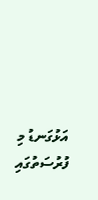އަޅުގަނޑު މި ފުރުސަތުގައި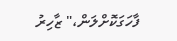ފާހަގަކޮށްލަން،" ޒާހިރު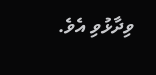ވިދާޅުވި އެވެ.